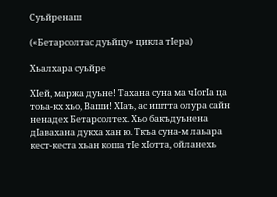Суьйренаш

(«Бетарсолтас дуьйцу» цикла тIера)

Хьалхара суьйре

ХIей, маржа дуьне! Тахана суна ма чIогIа ца тоьа-кх хьо, Ваши! ХIаъ, ас иштта олура сайн ненадех Бетарсолтех. Хьо бакъдуьнена дIавахана дукха хан ю. Ткъа суна-м лаьара кест-кеста хьан коша тIе хIотта, ойланехь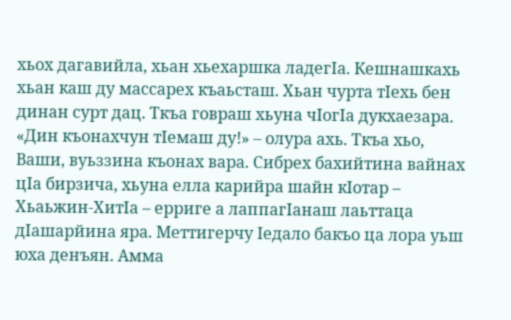хьох дагавийла, хьан хьехаршка ладегIа. Кешнашкахь хьан каш ду массарех къаьсташ. Хьан чурта тIехь бен динан сурт дац. Ткъа говраш хьуна чIогIа дукхаезара. «Дин къонахчун тIемаш ду!» – олура ахь. Ткъа хьо, Ваши, вуьззина къонах вара. Сибрех бахийтина вайнах цIа бирзича, хьуна елла карийра шайн кIотар – Хьаьжин-ХитIа – ерриге а лаппагIанаш лаьттаца дIашарйина яра. Меттигерчу Iедало бакъо ца лора уьш юха денъян. Амма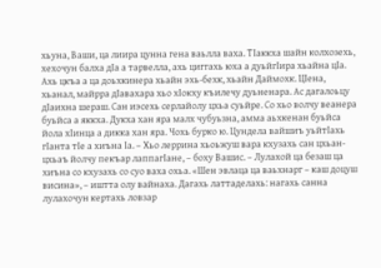хьуна, Ваши, ца лиира цунна гена ваьлла ваха. ТIаккха шайн колхозехь, хехочун балха дIа а тарвелла, ахь циггахь юха а дуьйгIира хьайна цIа. Ахь цкъа а ца доьхкинера хьайн эхь-бехк, хьайн Даймохк. ЦIена, хьанал, майрра дIавахара хьо хIокху къилечу дуьненара. Ас дагалоьцу дIаихна шераш. Сан иэсехь серлайолу цхьа суьйре. Со хьо волчу веанера буьйса а яккха. Дукха хан яра малх чубуьзна, амма аьхкенан буьйса йола хIинца а дикка хан яра. Чохь бурко ю. Цундела вайшиъ уьйтIахь гIанта тIе а хиъна Iа. – Хьо леррина хьоьжуш вара кхузахь сан цхьан-цхьаъ йолчу пекъар лаппагIане, – боху Вашис. – Лулахой ца безаш ца хиъна со кхузахь со суо ваха охьа. «Шен эвлаца ца ваьхнарг – каш доцуш висина», – иштта олу вайнаха. Дагахь латтаделахь: нагахь санна лулахочун кертахь ловзар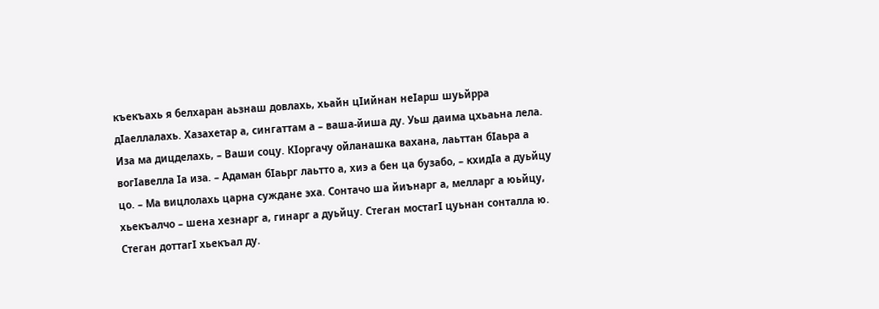къекъахь я белхаран аьзнаш довлахь, хьайн цIийнан неIарш шуьйрра дIаеллалахь. Хазахетар а, сингаттам а – ваша-йиша ду. Уьш даима цхьаьна лела. Иза ма дицделахь, – Ваши соцу. КIоргачу ойланашка вахана, лаьттан бIаьра а вогIавелла Iа иза. – Адаман бIаьрг лаьтто а, хиэ а бен ца бузабо, – кхидIа а дуьйцу цо. – Ма вицлолахь царна суждане эха. Сонтачо ша йиънарг а, мелларг а юьйцу, хьекъалчо – шена хезнарг а, гинарг а дуьйцу. Стеган мостагI цуьнан сонталла ю. Стеган доттагI хьекъал ду.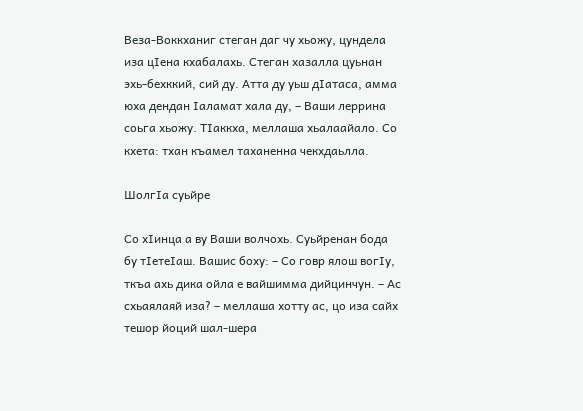Веза-Воккханиг стеган даг чу хьожу, цундела иза цIена кхабалахь. Стеган хазалла цуьнан эхь-бехккий, сий ду. Атта ду уьш дIатаса, амма юха дендан Iаламат хала ду, – Ваши леррина соьга хьожу. ТIаккха, меллаша хьалаайало. Со кхета: тхан къамел таханенна чекхдаьлла.

ШолгIа суьйре

Со хIинца а ву Ваши волчохь. Суьйренан бода бу тIетеIаш. Вашис боху: – Со говр ялош вогIу, ткъа ахь дика ойла е вайшимма дийцинчун. – Ас схьаялаяй иза? – меллаша хотту ас, цо иза сайх тешор йоций шал-шера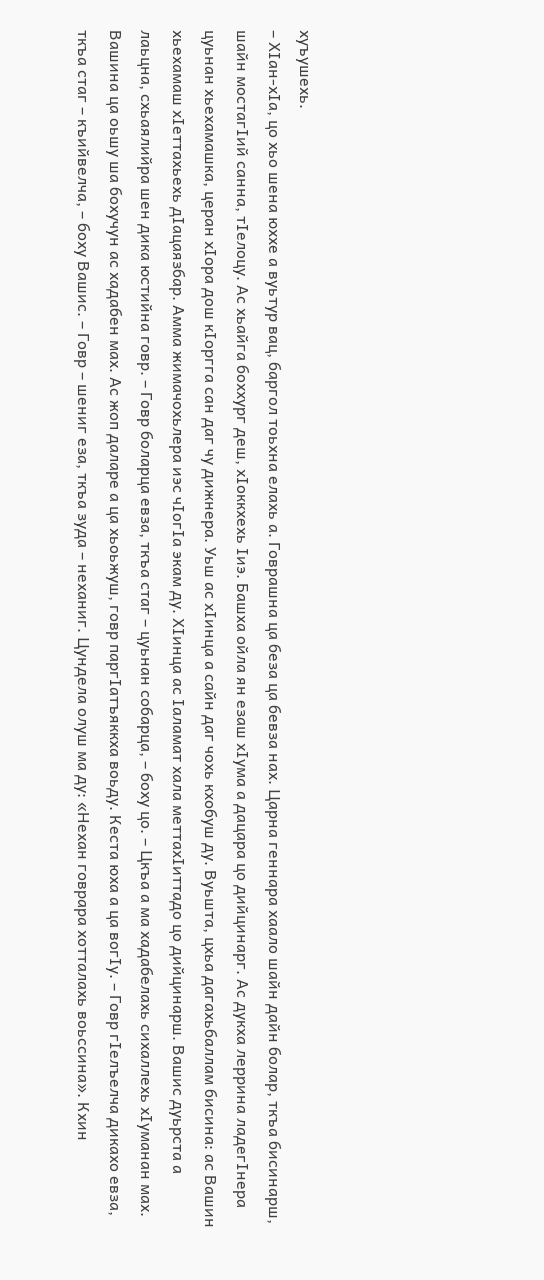хуъушехь.
– ХIан-хIа, цо хьо шена юххе а вуьтур вац, баргол тоьхна елахь а. Говрашна ца беза ца бевза нах. Царна геннара хаало шайн дайн болар, ткъа бисинарш, шайн мостагIий санна, тIелоцу. Ас хьайга боххург деш, хIоккхехь Iиэ. Башха ойла ян езаш хIума а дацара цо дийцинарг. Ас дукха леррина ладегIнера цуьнан хьехамашка, церан хIора дош кIоргга сан даг чу дижнера. Уьш ас хIинца а сайн даг чохь кхобуш ду. Вуьшта, цхьа дагахьбаллам бисина: ас Вашин хьехамаш хIеттахьехь дIацаязбар. Амма жимачохьлера иэс чIогIа экам ду. ХIинца ас Iаламат хала меттахIиттадо цо дийцинарш. Вашис дуьрста а лаьцна, схьаялийра шен дика юстийна говр. – Говр боларца евза, ткъа стаг – цуьнан собарца, – боху цо. – Цкъа а ма хадабелахь сихаллехь хIуманан мах. Вашина ца оьшу ша бохучун ас хадабен мах. Ас жоп даларе а ца хьоьжуш, говр паргIатъяккха воьду. Кеста юха а ца вогIу. – Говр гIелъелча дикахо евза, ткъа стаг – къийвелча, – боху Вашис. – Говр – шениг еза, ткъа зуда – неханиг. Цундела олуш ма ду: «Нехан говрара хотталахь воьссина». Кхин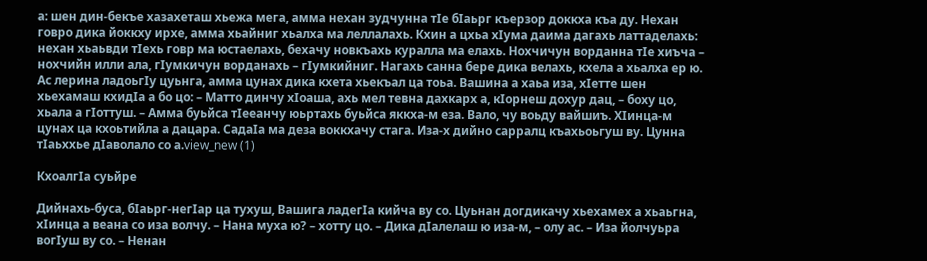а: шен дин-бекъе хазахеташ хьежа мега, амма нехан зудчунна тIе бIаьрг къерзор доккха къа ду. Нехан говро дика йоккху ирхе, амма хьайниг хьалха ма леллалахь. Кхин а цхьа хIума даима дагахь латтаделахь: нехан хьаьвди тIехь говр ма юстаелахь, бехачу новкъахь куралла ма елахь. Нохчичун ворданна тIе хиъча – нохчийн илли ала, гIумкичун ворданахь – гIумкийниг. Нагахь санна бере дика велахь, кхела а хьалха ер ю. Ас лерина ладоьгIу цуьнга, амма цунах дика кхета хьекъал ца тоьа. Вашина а хаьа иза, хIетте шен хьехамаш кхидIа а бо цо: – Матто динчу хIоаша, ахь мел тевна дахкарх а, кIорнеш дохур дац, – боху цо, хьала а гIоттуш. – Амма буьйса тIееанчу юьртахь буьйса яккха-м еза. Вало, чу воьду вайшиъ. ХIинца-м цунах ца кхоьтийла а дацара. СадаIа ма деза воккхачу стага. Иза-х дийно сарралц къахьоьгуш ву. Цунна тIаьххье дIаволало со а.view_new (1)

КхоалгIа суьйре

Дийнахь-буса, бIаьрг-негIар ца тухуш, Вашига ладегIа кийча ву со. Цуьнан догдикачу хьехамех а хьаьгна, хIинца а веана со иза волчу. – Нана муха ю? – хотту цо. – Дика дIалелаш ю иза-м, – олу ас. – Иза йолчуьра вогIуш ву со. – Ненан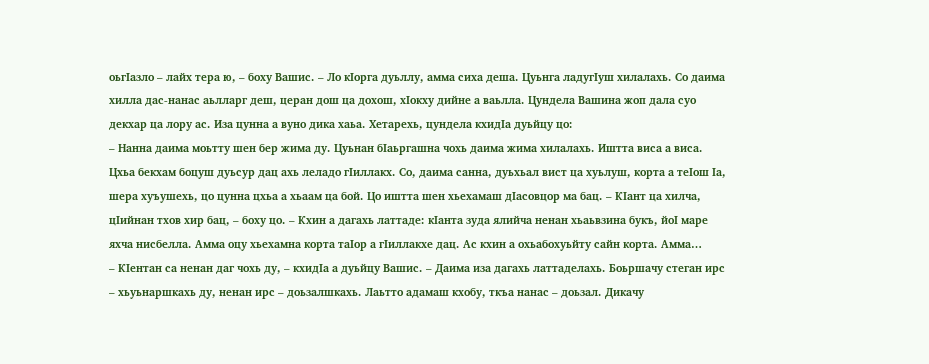оьгIазло – лайх тера ю, – боху Вашис. – Ло кIорга дуьллу, амма сиха деша. Цуьнга ладугIуш хилалахь. Со даима хилла дас-нанас аьлларг деш, церан дош ца дохош, хIокху дийне а ваьлла. Цундела Вашина жоп дала суо декхар ца лору ас. Иза цунна а вуно дика хаьа. Хетарехь, цундела кхидIа дуьйцу цо:
– Нанна даима моьтту шен бер жима ду. Цуьнан бIаьргашна чохь даима жима хилалахь. Иштта виса а виса. Цхьа бекхам боцуш дуьсур дац ахь леладо гIиллакх. Со, даима санна, дуьхьал вист ца хуьлуш, корта а теIош Iа, шера хуъушехь, цо цунна цхьа а хьаам ца бой. Цо иштта шен хьехамаш дIасовцор ма бац. – КIант ца хилча, цIийнан тхов хир бац, – боху цо. – Кхин а дагахь латтаде: кIанта зуда ялийча ненан хьаьвзина букъ, йоI маре яхча нисбелла. Амма оцу хьехамна корта таIор а гIиллакхе дац. Ас кхин а охьабохуьйту сайн корта. Амма…
– КIентан са ненан даг чохь ду, – кхидIа а дуьйцу Вашис. – Даима иза дагахь латтаделахь. Боьршачу стеган ирс – хьуьнаршкахь ду, ненан ирс – доьзалшкахь. Лаьтто адамаш кхобу, ткъа нанас – доьзал. Дикачу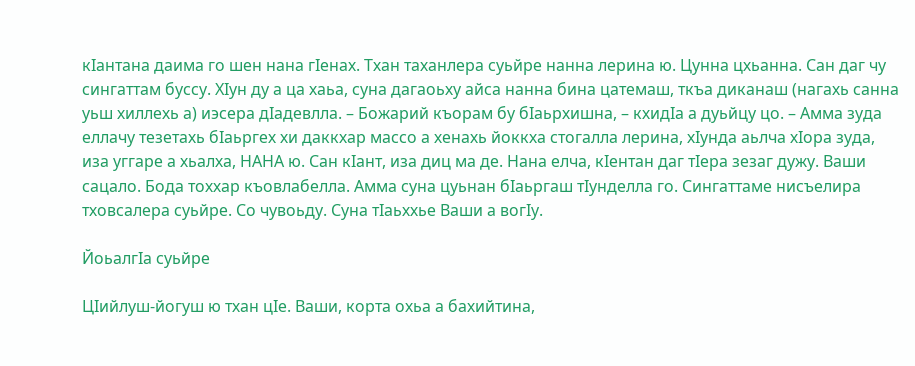кIантана даима го шен нана гIенах. Тхан таханлера суьйре нанна лерина ю. Цунна цхьанна. Сан даг чу сингаттам буссу. ХIун ду а ца хаьа, суна дагаоьху айса нанна бина цатемаш, ткъа диканаш (нагахь санна уьш хиллехь а) иэсера дIадевлла. – Божарий къорам бу бIаьрхишна, – кхидIа а дуьйцу цо. – Амма зуда еллачу тезетахь бIаьргех хи даккхар массо а хенахь йоккха стогалла лерина, хIунда аьлча хIора зуда, иза уггаре а хьалха, НАНА ю. Сан кIант, иза диц ма де. Нана елча, кIентан даг тIера зезаг дужу. Ваши сацало. Бода тоххар къовлабелла. Амма суна цуьнан бIаьргаш тIунделла го. Сингаттаме нисъелира тховсалера суьйре. Со чувоьду. Суна тIаьххье Ваши а вогIу.

ЙоьалгIа суьйре

ЦIийлуш-йогуш ю тхан цIе. Ваши, корта охьа а бахийтина,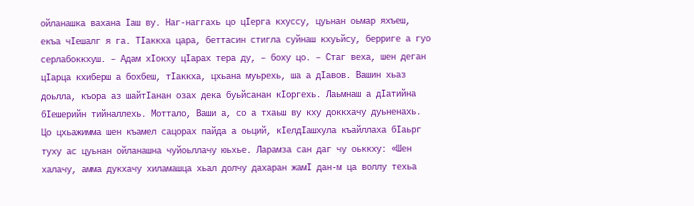ойланашка вахана Iаш ву. Наг-наггахь цо цIерга кхуссу, цуьнан оьмар яхъеш, екъа чIешалг я га. ТIаккха цара, беттасин стигла суйнаш кхуьйсу, берриге а гуо серлабоккхуш. – Адам хIокху цIарах тера ду, – боху цо. – Стаг веха, шен деган цIарца кхиберш а бохбеш, тIаккха, цхьана муьрехь, ша а дIавов. Вашин хьаз доьлла, къора аз шайтIанан озах дека буьйсанан кIоргехь. Лаьмнаш а дIатийна бIешерийн тийналлехь. Моттало, Ваши а, со а тхаьш ву кху доккхачу дуьненахь. Цо цхьажимма шен къамел сацорах пайда а оьций, кIелдIашхула къайллаха бIаьрг туху ас цуьнан ойланашна чуйоьллачу юьхье. Ларамза сан даг чу оьккху: «Шен халачу, амма дукхачу хиламашца хьал долчу дахаран жамI дан-м ца воллу техьа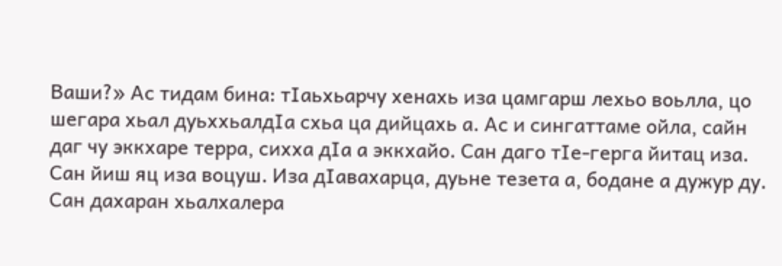Ваши?» Ас тидам бина: тIаьхьарчу хенахь иза цамгарш лехьо воьлла, цо шегара хьал дуьххьалдIа схьа ца дийцахь а. Ас и сингаттаме ойла, сайн даг чу эккхаре терра, сихха дIа а эккхайо. Сан даго тIе-герга йитац иза. Сан йиш яц иза воцуш. Иза дIавахарца, дуьне тезета а, бодане а дужур ду. Сан дахаран хьалхалера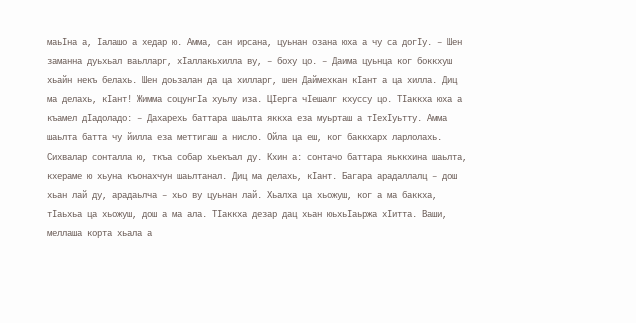маьIна а, Iалашо а хедар ю. Амма, сан ирсана, цуьнан озана юха а чу са догIу. – Шен заманна дуьхьал ваьлларг, хIаллакьхилла ву, – боху цо. – Даима цуьнца ког боккхуш хьайн некъ белахь. Шен доьзалан да ца хилларг, шен Даймехкан кIант а ца хилла. Диц ма делахь, кIант! Жимма соцунгIа хуьлу иза. ЦIерга чIешалг кхуссу цо. ТIаккха юха а къамел дIадоладо: – Дахарехь баттара шаьлта яккха еза муьрташ а тIехIуьтту. Амма шаьлта батта чу йилла еза меттигаш а нисло. Ойла ца еш, ког баккхарх ларлолахь. Сихвалар сонталла ю, ткъа собар хьекъал ду. Кхин а: сонтачо баттара яьккхина шаьлта, кхераме ю хьуна къонахчун шаьлтанал. Диц ма делахь, кIант. Багара арадаллалц – дош хьан лай ду, арадаьлча – хьо ву цуьнан лай. Хьалха ца хьожуш, ког а ма баккха, тIаьхьа ца хьожуш, дош а ма ала. ТIаккха дезар дац хьан юьхьIаьржа хIитта. Ваши, меллаша корта хьала а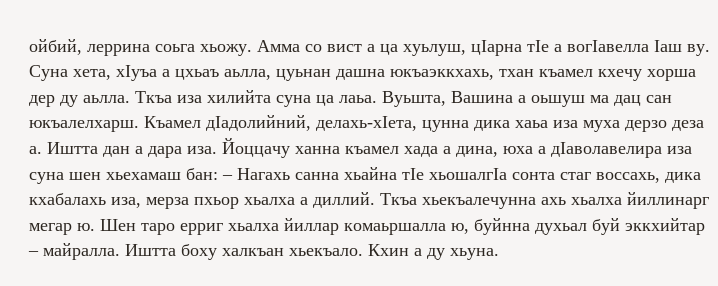ойбий, леррина соьга хьожу. Амма со вист а ца хуьлуш, цIарна тIе а вогIавелла Iаш ву. Суна хета, хIуъа а цхьаъ аьлла, цуьнан дашна юкъаэккхахь, тхан къамел кхечу хорша дер ду аьлла. Ткъа иза хилийта суна ца лаьа. Вуьшта, Вашина а оьшуш ма дац сан юкъалелхарш. Къамел дIадолийний, делахь-хIета, цунна дика хаьа иза муха дерзо деза а. Иштта дан а дара иза. Йоццачу ханна къамел хада а дина, юха а дIаволавелира иза суна шен хьехамаш бан: – Нагахь санна хьайна тIе хьошалгIа сонта стаг воссахь, дика кхабалахь иза, мерза пхьор хьалха а диллий. Ткъа хьекъалечунна ахь хьалха йиллинарг мегар ю. Шен таро ерриг хьалха йиллар комаьршалла ю, буйнна духьал буй эккхийтар – майралла. Иштта боху халкъан хьекъало. Кхин а ду хьуна.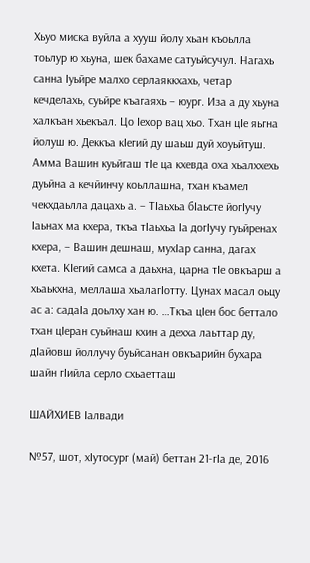Хьуо миска вуйла а хууш йолу хьан къоьлла тоьлур ю хьуна, шек бахаме сатуьйсучул. Нагахь санна Iуьйре малхо серлаяккхахь, четар кечделахь, суьйре къагаяхь – юург. Иза а ду хьуна халкъан хьекъал. Цо Iехор вац хьо. Тхан цIе яьгна йолуш ю. Деккъа кIегий ду шаьш дуй хоуьйтуш. Амма Вашин куьйгаш тIе ца кхевда оха хьалххехь дуьйна а кечйинчу коьллашна, тхан къамел чекхдаьлла дацахь а. – ТIаьхьа бIаьсте йогIучу Iаьнах ма кхера, ткъа тIаьхьа Iа догIучу гуьйренах кхера, – Вашин дешнаш, мухIар санна, дагах кхета. КIегий самса а даьхна, царна тIе овкъарш а хьаькхна, меллаша хьалагIотту. Цунах масал оьцу ас а: садаIа доьлху хан ю. …Ткъа цIен бос беттало тхан цIеран суьйнаш кхин а дехха лаьттар ду, дIайовш йоллучу буьйсанан овкъарийн бухара шайн гIийла серло схьаетташ

ШАЙХИЕВ Iалвади

№57, шот, хIутосург (май) беттан 21-гIа де, 2016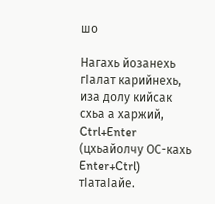шо

Нагахь йозанехь гIалат карийнехь, иза долу кийсак схьа а харжий, Ctrl+Enter (цхьайолчу ОС-кахь Enter+Ctrl) тIатаIайе.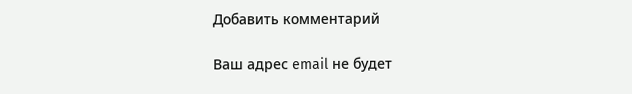Добавить комментарий

Ваш адрес email не будет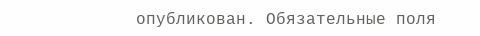опубликован. Обязательные поля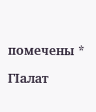помечены *

ГIалат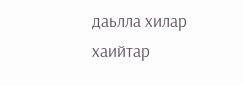даьлла хилар хаийтар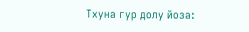Тхуна гур долу йоза: